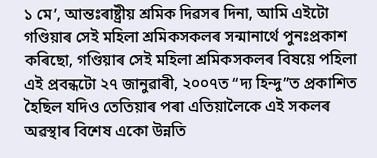১ মে’, আন্তঃৰাষ্ট্ৰীয় শ্ৰমিক দিৱসৰ দিনা, আমি এইটো গণ্ডিয়াৰ সেই মহিলা শ্ৰমিকসকলৰ সন্মানাৰ্থে পুনঃপ্ৰকাশ কৰিছো, গণ্ডিয়াৰ সেই মহিলা শ্ৰমিকসকলৰ বিষয়ে পহিলা এই প্ৰবন্ধটো ২৭ জানুৱাৰী, ২০০৭ত “দ্য হিন্দু”ত প্ৰকাশিত হৈছিল যদিও তেতিয়াৰ পৰা এতিয়ালৈকে এই সকলৰ অৱস্থাৰ বিশেষ একো উন্নতি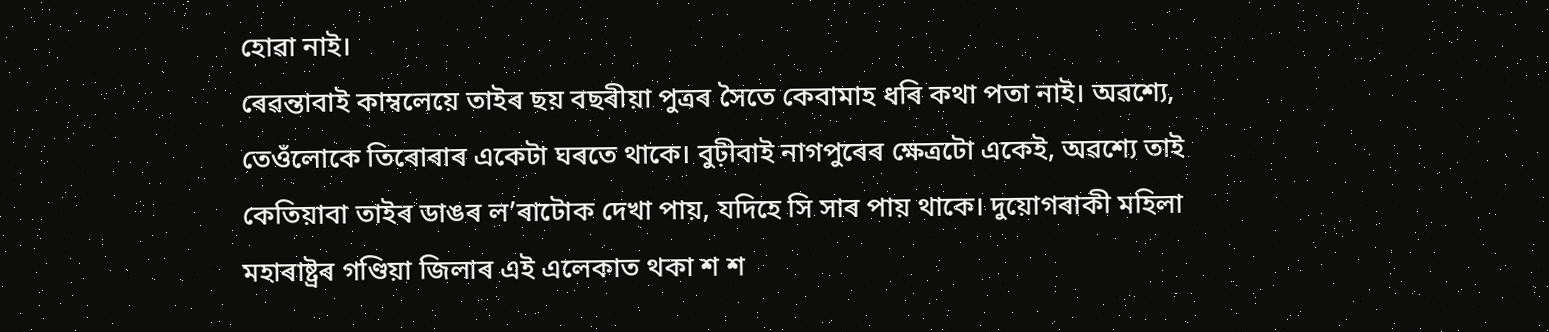হোৱা নাই।
ৰেৱন্তাবাই কাম্বলেয়ে তাইৰ ছয় বছৰীয়া পুত্ৰৰ সৈতে কেবামাহ ধৰি কথা পতা নাই। অৱশ্যে, তেওঁলোকে তিৰোৰাৰ একেটা ঘৰতে থাকে। বুঢ়ীবাই নাগপুৰেৰ ক্ষেত্ৰটো একেই, অৱশ্যে তাই কেতিয়াবা তাইৰ ডাঙৰ ল’ৰাটোক দেখা পায়, যদিহে সি সাৰ পায় থাকে। দুয়োগৰাকী মহিলা মহাৰাষ্ট্ৰৰ গণ্ডিয়া জিলাৰ এই এলেকাত থকা শ শ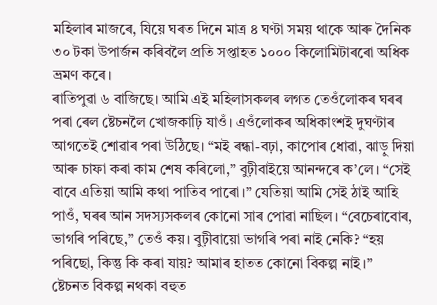মহিলাৰ মাজৰে, যিয়ে ঘৰত দিনে মাত্ৰ ৪ ঘণ্টা সময় থাকে আৰু দৈনিক ৩০ টকা উপাৰ্জন কৰিবলৈ প্ৰতি সপ্তাহত ১০০০ কিলোমিটাৰৰো অধিক ভ্ৰমণ কৰে।
ৰাতিপুৱা ৬ বাজিছে। আমি এই মহিলাসকলৰ লগত তেওঁলোকৰ ঘৰৰ পৰা ৰেল ষ্টেচনলৈ খোজকাঢ়ি যাওঁ। এওঁলোকৰ অধিকাংশই দুঘণ্টাৰ আগতেই শোৱাৰ পৰা উঠিছে। “মই ৰন্ধা-বঢ়া, কাপোৰ ধোৱা, ঝাড়ু দিয়া আৰু চাফা কৰা কাম শেষ কৰিলো,” বুঢ়ীবাইয়ে আনন্দৰে ক’লে। “সেই বাবে এতিয়া আমি কথা পাতিব পাৰো।” যেতিয়া আমি সেই ঠাই আহি পাওঁ, ঘৰৰ আন সদস্যসকলৰ কোনো সাৰ পোৱা নাছিল। “বেচেৰাবোৰ, ভাগৰি পৰিছে,” তেওঁ কয়। বুঢ়ীবায়ো ভাগৰি পৰা নাই নেকি? “হয় পৰিছো, কিন্তু কি কৰা যায়? আমাৰ হাতত কোনো বিকল্প নাই।”
ষ্টেচনত বিকল্প নথকা বহুত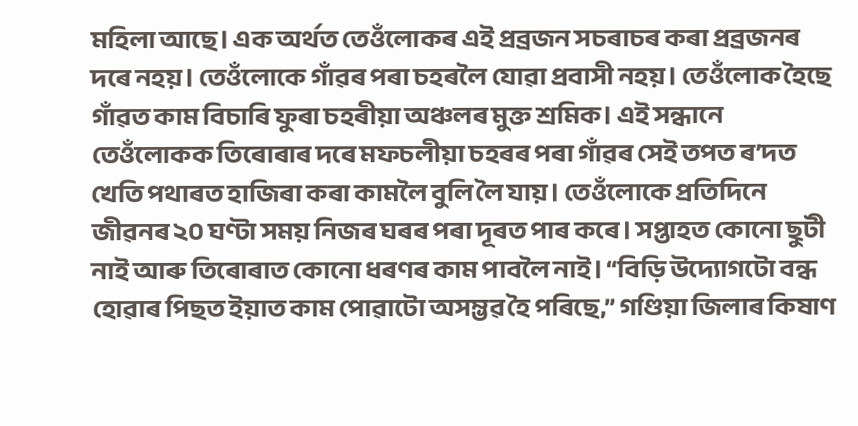মহিলা আছে। এক অৰ্থত তেওঁলোকৰ এই প্ৰব্ৰজন সচৰাচৰ কৰা প্ৰব্ৰজনৰ দৰে নহয়। তেওঁলোকে গাঁৱৰ পৰা চহৰলৈ যোৱা প্ৰবাসী নহয়। তেওঁলোক হৈছে গাঁৱত কাম বিচাৰি ফুৰা চহৰীয়া অঞ্চলৰ মুক্ত শ্ৰমিক। এই সন্ধানে তেওঁলোকক তিৰোৰাৰ দৰে মফচলীয়া চহৰৰ পৰা গাঁৱৰ সেই তপত ৰ’দত খেতি পথাৰত হাজিৰা কৰা কামলৈ বুলি লৈ যায়। তেওঁলোকে প্ৰতিদিনে জীৱনৰ ২০ ঘণ্টা সময় নিজৰ ঘৰৰ পৰা দূৰত পাৰ কৰে। সপ্তাহত কোনো ছুটী নাই আৰু তিৰোৰাত কোনো ধৰণৰ কাম পাবলৈ নাই। “বিড়ি উদ্যোগটো বন্ধ হোৱাৰ পিছত ইয়াত কাম পোৱাটো অসম্ভৱ হৈ পৰিছে,” গণ্ডিয়া জিলাৰ কিষাণ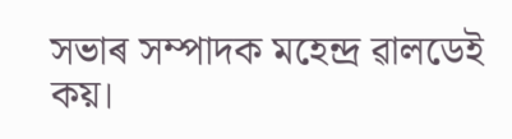সভাৰ সম্পাদক মহেন্দ্ৰ ৱালডেই কয়।